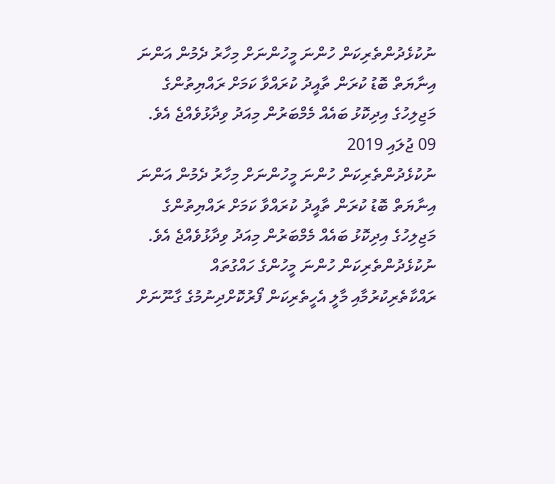ނުކުޅެދުންތެރިކަން ހުންނަ މީހުންނަށް މިހާރު ދެމުން އަންނަ އިނާޔަތް ބޮޑު ކުރަން ތާއީދު ކުރައްވާ ކަމަށް ރައްޔިތުންގެ މަޖިލިހުގެ އިދިކޮޅު ބައެއް މެމްބަރުން މިއަދު ވިދާޅުވެއްޖެ އެވެ.
09 ޖުލައި 2019
ނުކުޅެދުންތެރިކަން ހުންނަ މީހުންނަށް މިހާރު ދެމުން އަންނަ އިނާޔަތް ބޮޑު ކުރަން ތާއީދު ކުރައްވާ ކަމަށް ރައްޔިތުންގެ މަޖިލިހުގެ އިދިކޮޅު ބައެއް މެމްބަރުން މިއަދު ވިދާޅުވެއްޖެ އެވެ.
ނުކުޅެދުންތެރިކަން ހުންނަ މީހުންގެ ހައްގުތައް ރައްކާތެރިކުރުމާއި މާލީ އެހީތެރިކަން ފޯރުކޮށްދިނުމުގެ ގާނޫނަށް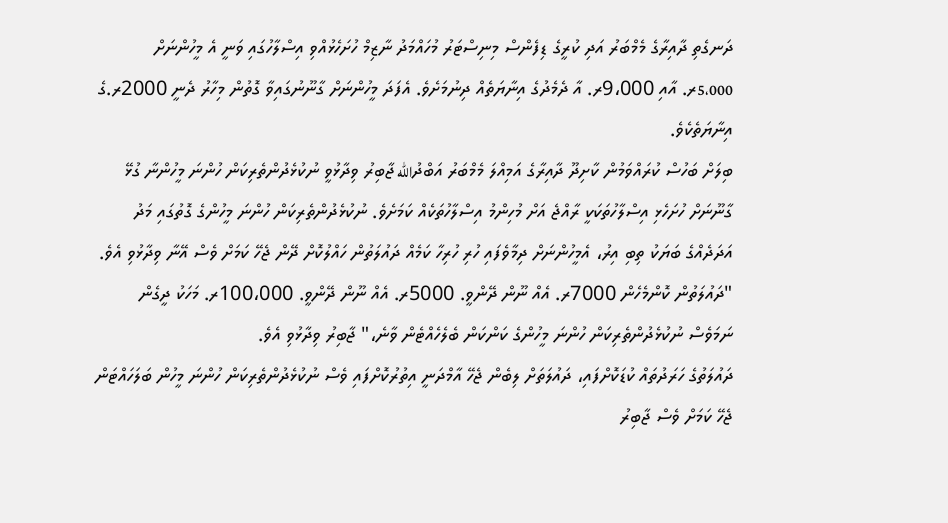ދަނގެތި ދާއިރާގެ މެމްބަރު އަދި ކުރީގެ ޑިފެންސް މިނިސްޓަރު މުހައްމަދު ނާޒިމް ހުށަހެޅުއްވި އިސްލާހުގައި ވަނީ އެ މީހުންނަށް 5،000ރ. އާއި 9،000ރ. އާ ދެމެދުގެ އިނާޔަތެއް ދިނުމަށެވެ. އެފަދަ މީހުންނަށް ގާނޫނުގައިވާ ގޮތުން މިހާރު ދެނީ 2000ރ.ގެ އިނާޔަތެކެވެ.
ބިލަށް ބަހުސް ކުރައްވަމުން ކާށިދޫ ދާއިރާގެ އަމިއްލަ މެމްބަރު އަބްދުالله ޖާބިރު ވިދާޅުވީ ނުކުޅެދުންތެރިކަން ހުންނަ މީހުންނާ ގުޅޭ ގާނޫނަށް ހުށަހެޅި އިސްލާހުތަކަކީ ރާއްޖެ އަށް މުހިންމު އިސްލާހުތަކެއް ކަމަށެވެ. ނުކުޅެދުންތެރިކަން ހުންނަ މީހުންގެ ގޮތުގައި މަދު އަދަދެއްގެ ބަޔަކު ތިބި އިރު، އެމީހުންނަށް ދިމާވެފައި ހުރި ހުރިހާ ކަމެއް ދައުލަތުން ހައްލުކޮށް ދޭން ޖެހޭ ކަމަށް ވެސް އޭނާ ވިދާޅުވި އެވެ.
"ދައުލަތުން ކޮންމެހެން 7000ރ. އެއް ނޫން ދޭންވީ. 5000ރ. އެއް ނޫން ދޭންވީ. 100،000ރ. މަހަކު ދީގެން ނަމަވެސް ނުކުޅެދުންތެރިކަން ހުންނަ މީހުންގެ ކަންކަން ބެލެހެއްޓެން ވާނެ،" ޖާބިރު ވިދާޅުވި އެވެ.
ދައުލަތުގެ ހަރަދުތައް ކުޑަކޮށްފައި، ދައުލަތަށް ލިބެން ޖެހޭ އާމްދަނީ އިތުރުކޮށްފައި ވެސް ނުކުޅެދުންތެރިކަން ހުންނަ މީހުން ބަލަހައްޓަން ޖެހޭ ކަމަށް ވެސް ޖާބިރު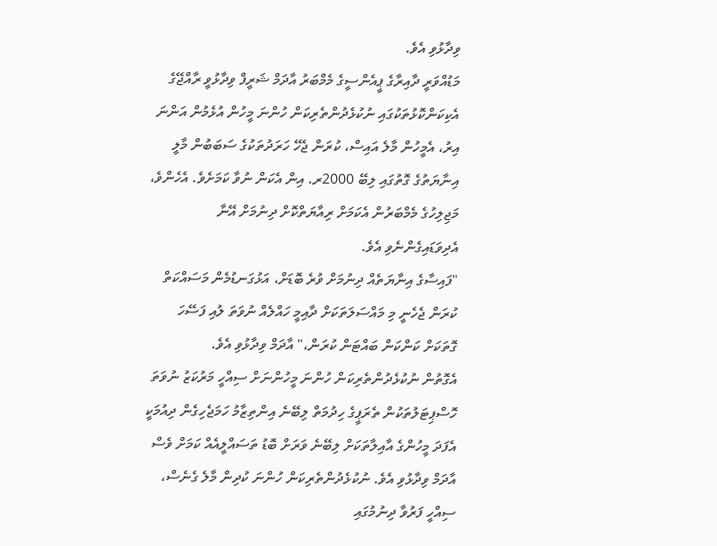ވިދާޅުވި އެވެ.
މަޑުއްވަރީ ދާއިރާގެ ޕީއެންސީގެ މެމްބަރު އާދަމް ޝަރީފް ވިދާޅުވީ ރާއްޖޭގެ އެކިކަންކޮޅުތަކުގައި ނުކުޅެދުންތެރިކަން ހުންނަ މީހުން އުޅެމުން އަންނަ އިރު، އެމީހުން މާލެ އައިސް، ކުރަން ޖެހޭ ހަރަދުތަކުގެ ސަބަބުން މާލީ އިނާޔަތުގެ ގޮތުގައި ލިބޭ 2000ރ. އިން އެކަން ނުވާ ކަމަށެވެ. އެހެންވެ، މަޖިލިހުގެ މެމްބަރުން އެކަމަށް ރިއާޔަތްކޮށް ދިނުމަށް އޭނާ އެދިވަޑައިގެންނެވި އެވެ.
"ފައިސާގެ އިނާޔަތެއް ދިނުމަށް ވުރެ ބޮޑަށް، އަޅުގަނޑުމެން މަސައްކަތް ކުރަން ޖެހެނީ މި މައްސަލަތަކަށް ދާއިމީ ހައްލެއް ނުވަތަ ލުއި ފަސޭހަ ގޮތަކަށް ކަންކަން ބައްޓަން ކުރަން،" އާދަމް ވިދާޅުވި އެވެ.
އެގޮތުން ނުކުޅެދުންތެރިކަން ހުންނަ މީހުންނަށް ސިއްހީ މަރުކަޒު ނުވަތަ ހޮސްޕިޓަލުތަކުން ތެރަޕީގެ ހިދުމަތް ލިބޭނެ އިންތިޒާމު ހަމަޖެހިގެން ދިއުމަކީ އެފަދަ މީހުންގެ އާއިލާތަކަށް ލިބޭނެ ވަރަށް ބޮޑު ތަސައްލީއެއް ކަމަށް ވެސް އާދަމް ވިދާޅުވި އެވެ. ނުކުޅެދުންތެރިކަން ހުންނަ ކުދިން މާލެ ގެނެސް، ސިއްހީ ފަރުވާ ދިނުމުގައި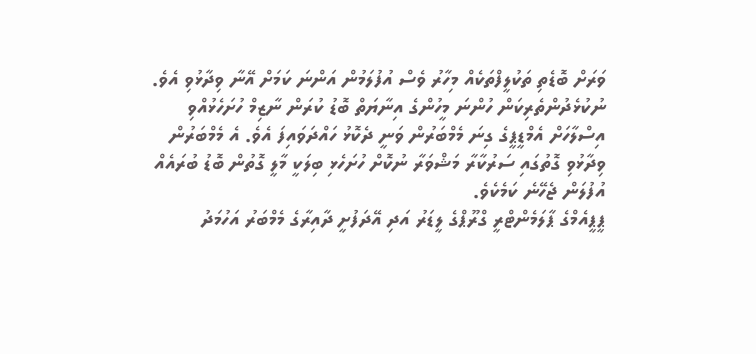ވަރަށް ބޮޑެތި ތަކުލީފްތަކެއް މިހާރު ވެސް އުފުލަމުން އަންނަ ކަމަށް އޭނާ ވިދާޅުވި އެވެ.
ނުކުޅެދުންތެރިކަން ހުންނަ މީހުންގެ އިނާޔަތް ބޮޑު ކުރަން ނާޒިމް ހުށަހެޅުއްވި އިސްލާހަށް އެމްޑީޕީގެ ގިނަ މެމްބަރުން ވަނީ ދެކޮޅު ހައްދަވައިފަ އެވެ. އެ މެމްބަރުން ވިދާޅުވި ގޮތުގައި ސަރުކާރާ މަޝްވަރާ ނުކޮށް ހުށަހެޅި ބިލަކީ މާލީ ގޮތުން ބޮޑު ބުރައެއް އުފުލަން ޖެހޭނެ ކަމެކެވެ.
ޕީޕީއެމްގެ ޕާލަމެންޓްރީ ގްރޫޕްގެ ލީޑަރު އަދި އޭދަފުށީ ދާއިރާގެ މެމްބަރު އަހުމަދު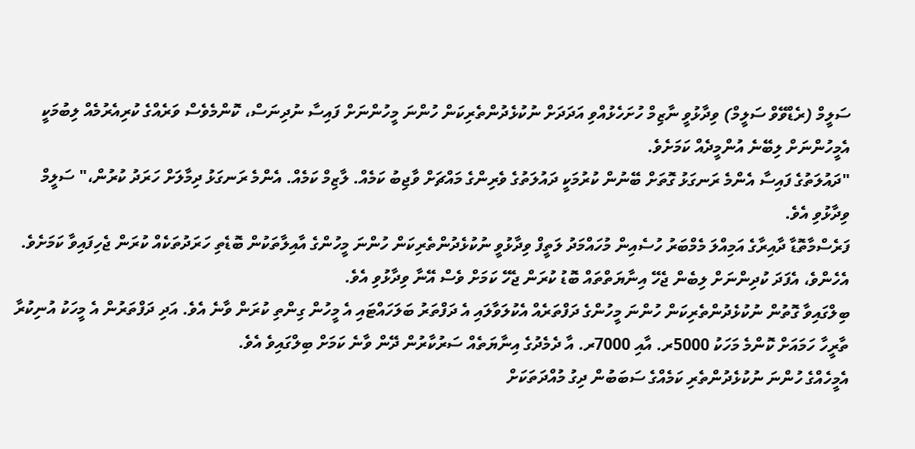ސަލީމް (ރެޑްވޭވް ސަލީމް) ވިދާޅުވީ ނާޒިމް ހުށަހެޅުއްވި އަދަދަށް ނުކުޅެދުންތެރިކަން ހުންނަ މީހުންނަށް ފައިސާ ނުދިނަސް، ކޮންމެވެސް ވަރެއްގެ ކުރިއެރުމެއް ލިބުމަކީ އެމީހުންނަށް ލިބޭނެ އުންމީދެއް ކަމަށެވެ.
"ދައުލަތުގެ ފައިސާ އެންމެ ރަނގަޅު ގޮތަށް ބޭނުން ކުރުމަކީ ދައުލަތުގެ ވެރިންގެ މައްޗަށް ވާޖިބު ކަމެއް. ލާޒިމް ކަމެއް. އެންމެ ރަނގަޅު ދިމާލަށް ހަރަދު ކުރުން،" ސަލީމް ވިދާޅުވި އެވެ.
ފަރެސްމާތޮޑާ ދާއިރާގެ އަމިއްލަ މެމްބަރު ހުސެއިން މުހައްމަދު ލަތީފް ވިދާޅުވީ ނުކުޅެދުންތެރިކަން ހުންނަ މީހުންގެ އާއިލާތަކުން ބޮޑެތި ހަރަދުތަކެއް ކުރަން ޖެހިފައިވާ ކަމަށެވެ. އެހެންވެ، އެފަދަ ކުދިންނަށް ލިބެން ޖެހޭ އިނާޔަތްތައް ބޮޑު ކުރަން ޖެހޭ ކަމަށް ވެސް އޭނާ ވިދާޅުވި އެވެ.
ބިލްގައިވާ ގޮތުން ނުކުޅެދުންތެރިކަން ހުންނަ މީހުންގެ ދަފްތަރެއް އެކުލަވާލައި އެ ދަފްތަރު ބަލަހައްޓައި އެ މީހުން ގިންތި ކުރަން ވާނެ އެވެ. އަދި ދަފްތަރުން އެ މީހަކު އުނިކުރާ ތާރީހާ ހަމައަށް ކޮންމެ މަހަކު 5000ރ. އާއި 7000ރ. އާ ދެމެދުގެ އިނާޔަތެއް ސަރުކާރުން ދޭން ވާނެ ކަމަށް ބިލްގައިވެ އެވެ.
އެމީހެއްގެ ހުންނަ ނުކުޅެދުންތެރި ކަމެއްގެ ސަބަބުން ދިގު މުއްދަތަކަށް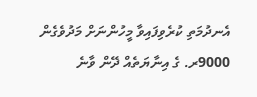އެނދުމަތި ކުރެވިފައިވާ މީހުންނަށް މަދުވެގެން 9000ރ. ގެ އިނާޔަތެއް ދޭން ވާނެ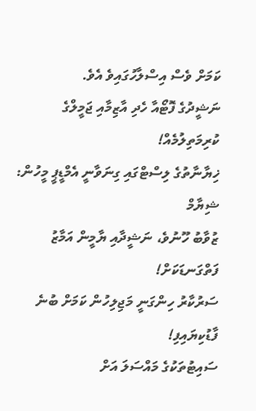ކަމަށް ވެސް އިސްލާހުގައިވެ އެވެ.
ނަޝީދުގެ ފޮޓޯއާ ހެދި އާޒިމާއި ޖަމީލްގެ ކުރިމަތިލުމެއް!
ޚިޔާނާތުގެ ލިސްޓްގައި ގިނަވާނީ އެމްޑީޕީ މީހުން: ޝިޔާމް
ޒުވާބު ހޫނުވެ، ނަޝީދާއި ޔާމީން އަމާޒު ފަތްގަނޑަކަށް!
ސަރުކާރު ހިންގަނީ މަޖިލިހުން ކަމަށް ބުނެ ފާޑުކިޔައިފި!
ސައިޓުތަކުގެ މައްސަލަ އަށް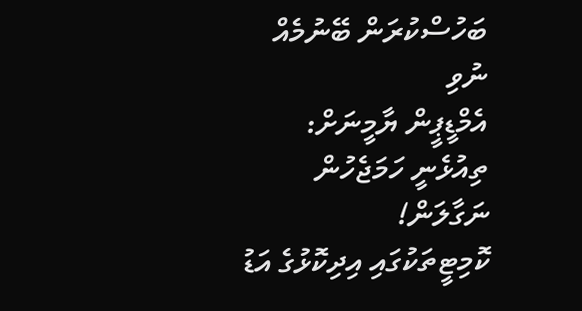ބަހުސްކުރަން ބޭނުމެއް ނުވި
އެމްޑީޕީން ޔާމީނަށް: ތިއުޅެނީ ހަމަޖެހުން ނަގާލަން!
ކޮމިޓީތަކުގައި އިދިކޮޅުގެ އަޑު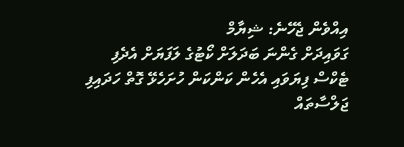އިއްވެން ޖެހޭނެ: ޝިޔާމް
ގަވައިދަށް ގެންނަ ބަދަލަށް ކޯޓުގެ ލަފަޔަށް އެދެފި
ޓެކްސް ފިޔަވައި އެހެން ކަންކަން ހުށަހެޅޭ ގޮތް ހަދައިފި
ޖަލްސާތައް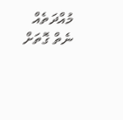މުއްދަތެއް ނެތް ގޮތަށް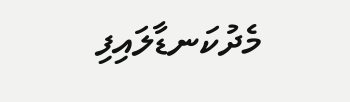މެދުކަނޑާލައިފި